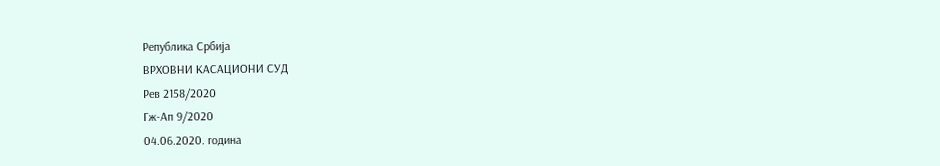Република Србија
ВРХОВНИ КАСАЦИОНИ СУД
Рев 2158/2020
Гж-Ап 9/2020
04.06.2020. година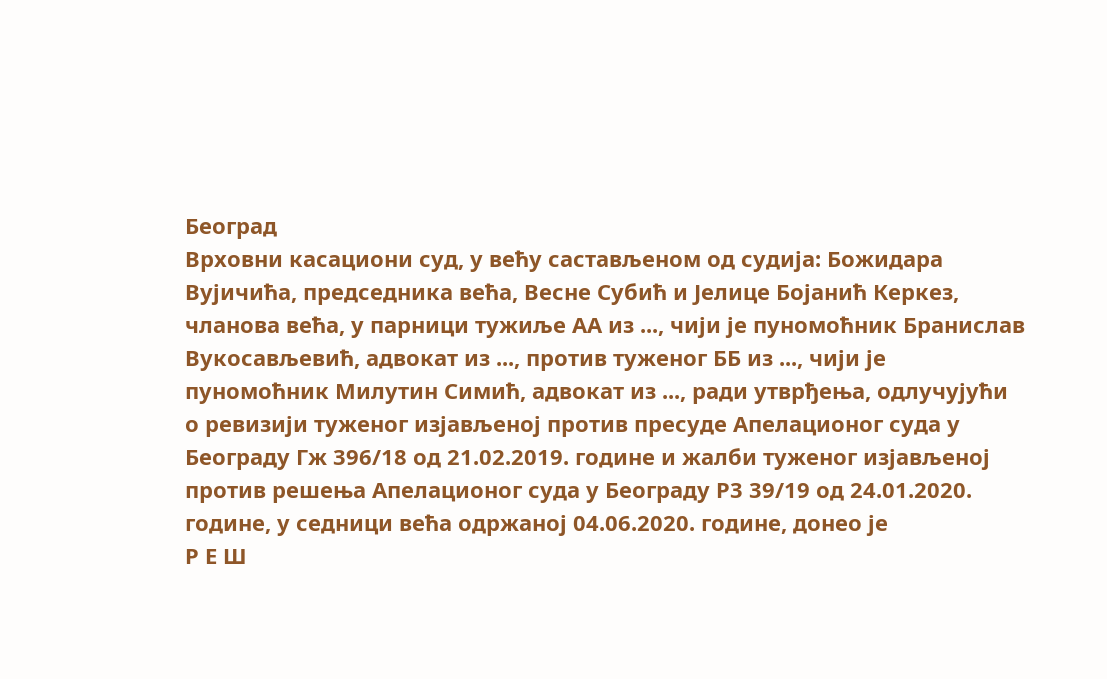Београд
Врховни касациони суд, у већу састављеном од судија: Божидара Вујичића, председника већа, Весне Субић и Јелице Бојанић Керкез, чланова већа, у парници тужиље АА из ..., чији је пуномоћник Бранислав Вукосављевић, адвокат из ..., против туженог ББ из ..., чији је пуномоћник Милутин Симић, адвокат из ..., ради утврђења, одлучујући о ревизији туженог изјављеној против пресуде Апелационог суда у Београду Гж 396/18 од 21.02.2019. године и жалби туженог изјављеној против решења Апелационог суда у Београду Р3 39/19 од 24.01.2020. године, у седници већа одржаној 04.06.2020. године, донео је
Р Е Ш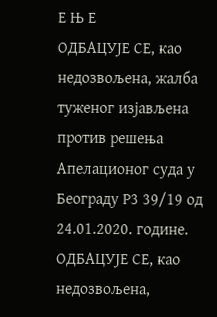Е Њ Е
ОДБАЦУЈЕ СЕ, као недозвољена, жалба туженог изјављена против решења Апелационог суда у Београду Р3 39/19 од 24.01.2020. године.
ОДБАЦУЈЕ СЕ, као недозвољена,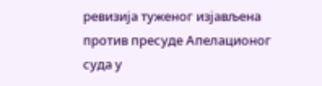ревизија туженог изјављена против пресуде Апелационог суда у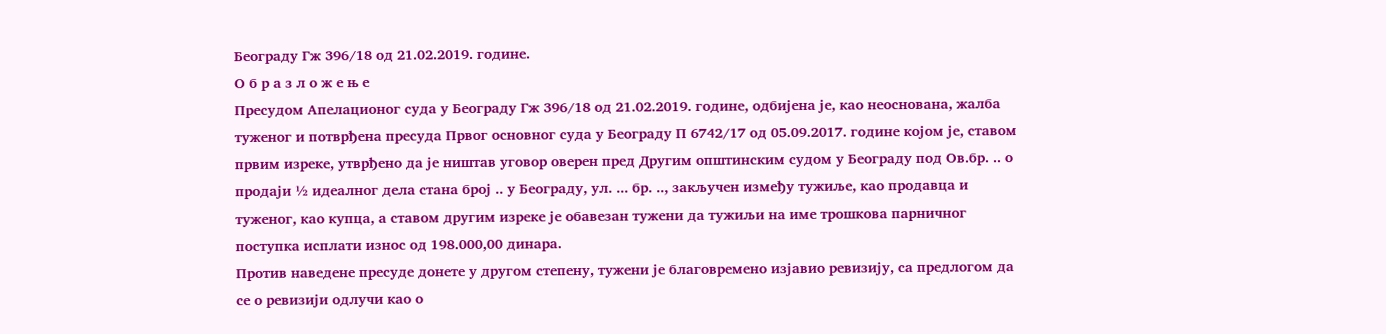Београду Гж 396/18 од 21.02.2019. године.
О б р а з л о ж е њ е
Пресудом Апелационог суда у Београду Гж 396/18 од 21.02.2019. године, одбијена је, као неоснована, жалба туженог и потврђена пресуда Првог основног суда у Београду П 6742/17 од 05.09.2017. године којом је, ставом првим изреке, утврђено да је ништав уговор оверен пред Другим општинским судом у Београду под Ов.бр. .. о продаји ½ идеалног дела стана број .. у Београду, ул. ... бр. .., закључен између тужиље, као продавца и туженог, као купца, а ставом другим изреке је обавезан тужени да тужиљи на име трошкова парничног поступка исплати износ од 198.000,00 динара.
Против наведене пресуде донете у другом степену, тужени је благовремено изјавио ревизију, са предлогом да се о ревизији одлучи као о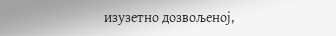изузетно дозвољеној,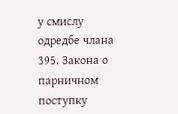у смислу одредбе члана 395. Закона о парничном поступку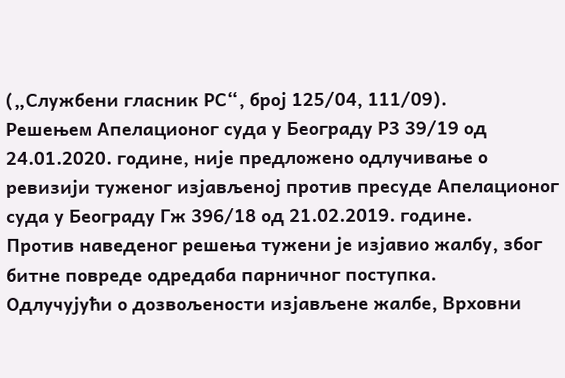(„Службени гласник РС“, број 125/04, 111/09).
Решењем Апелационог суда у Београду Р3 39/19 од 24.01.2020. године, није предложено одлучивање о ревизији туженог изјављеној против пресуде Апелационог суда у Београду Гж 396/18 од 21.02.2019. године.
Против наведеног решења тужени је изјавио жалбу, због битне повреде одредаба парничног поступка.
Одлучујући о дозвољености изјављене жалбе, Врховни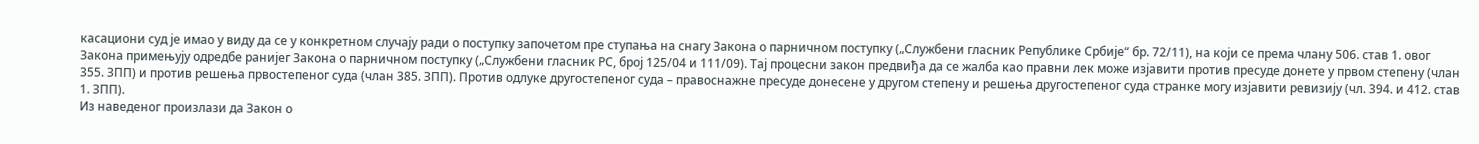касациони суд је имао у виду да се у конкретном случају ради о поступку започетом пре ступања на снагу Закона о парничном поступку („Службени гласник Републике Србије“ бр. 72/11), на који се према члану 506. став 1. овог Закона примењују одредбе ранијег Закона о парничном поступку („Службени гласник РС, број 125/04 и 111/09). Тај процесни закон предвиђа да се жалба као правни лек може изјавити против пресуде донете у првом степену (члан 355. ЗПП) и против решења првостепеног суда (члан 385. ЗПП). Против одлуке другостепеног суда – правоснажне пресуде донесене у другом степену и решења другостепеног суда странке могу изјавити ревизију (чл. 394. и 412. став 1. ЗПП).
Из наведеног произлази да Закон о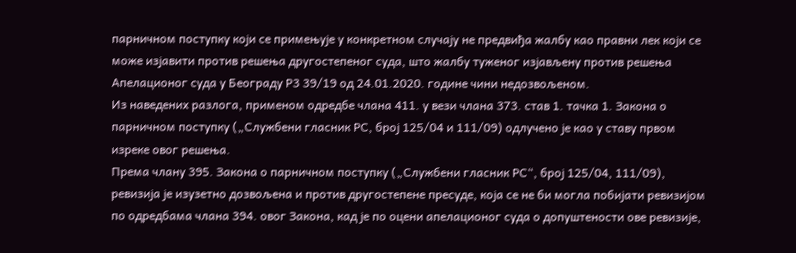парничном поступку који се примењује у конкретном случају не предвиђа жалбу као правни лек који се може изјавити против решења другостепеног суда, што жалбу туженог изјављену против решења Апелационог суда у Београду Р3 39/19 од 24.01.2020. године чини недозвољеном.
Из наведених разлога, применом одредбе члана 411. у вези члана 373. став 1. тачка 1. Закона о парничном поступку („Службени гласник РС, број 125/04 и 111/09) одлучено је као у ставу првом изреке овог решења.
Према члану 395. Закона о парничном поступку („Службени гласник РС“, број 125/04, 111/09), ревизија је изузетно дозвољена и против другостепене пресуде, која се не би могла побијати ревизијом по одредбама члана 394. овог Закона, кад је по оцени апелационог суда о допуштености ове ревизије,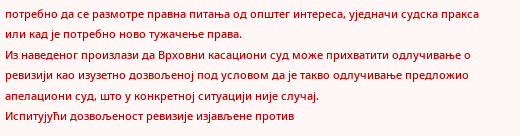потребно да се размотре правна питања од општег интереса, уједначи судска пракса или кад је потребно ново тужачење права.
Из наведеног произлази да Врховни касациони суд може прихватити одлучивање о ревизији као изузетно дозвољеној под условом да је такво одлучивање предложио апелациони суд, што у конкретној ситуацији није случај.
Испитујући дозвољеност ревизије изјављене против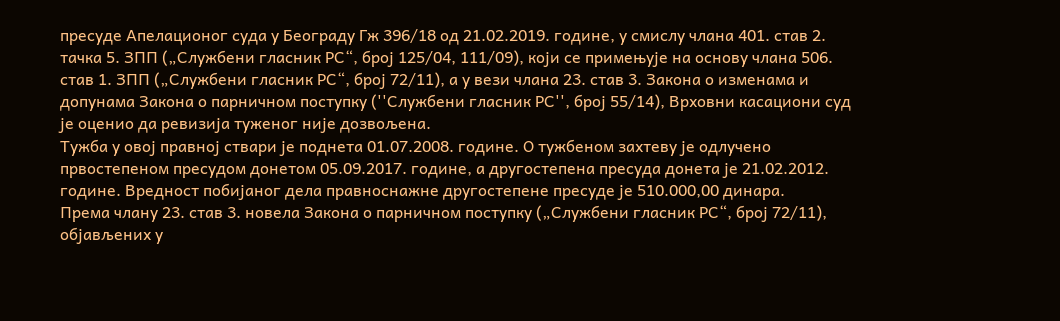пресуде Апелационог суда у Београду Гж 396/18 од 21.02.2019. године, у смислу члана 401. став 2. тачка 5. ЗПП („Службени гласник РС“, број 125/04, 111/09), који се примењује на основу члана 506. став 1. ЗПП („Службени гласник РС“, број 72/11), а у вези члана 23. став 3. Закона о изменама и допунама Закона о парничном поступку (''Службени гласник РС'', број 55/14), Врховни касациони суд је оценио да ревизија туженог није дозвољена.
Тужба у овој правној ствари је поднета 01.07.2008. године. О тужбеном захтеву је одлучено првостепеном пресудом донетом 05.09.2017. године, а другостепена пресуда донета је 21.02.2012. године. Вредност побијаног дела правноснажне другостепене пресуде је 510.000,00 динара.
Према члану 23. став 3. новела Закона о парничном поступку („Службени гласник РС“, број 72/11), објављених у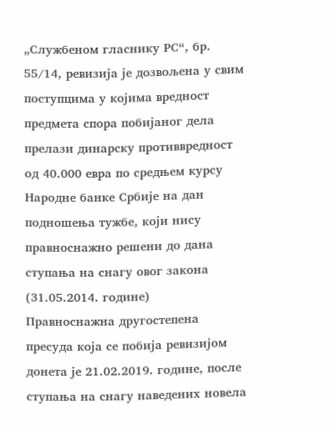„Службеном гласнику РС“, бр. 55/14, ревизија је дозвољена у свим поступцима у којима вредност предмета спора побијаног дела прелази динарску противвредност од 40.000 евра по средњем курсу Народне банке Србије на дан подношења тужбе, који нису правноснажно решени до дана ступања на снагу овог закона (31.05.2014. године)
Правноснажна другостепена пресуда која се побија ревизијом донета је 21.02.2019. године, после ступања на снагу наведених новела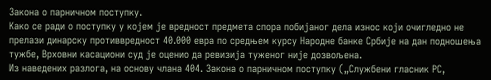Закона о парничном поступку.
Како се ради о поступку у којем је вредност предмета спора побијаног дела износ који очигледно не прелази динарску противвредност 40.000 евра по средњем курсу Народне банке Србије на дан подношења тужбе, Врховни касациони суд је оценио да ревизија туженог није дозвољена.
Из наведених разлога, на основу члана 404. Закона о парничном поступку („Службени гласник РС,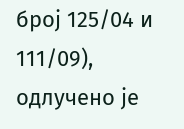број 125/04 и 111/09), одлучено је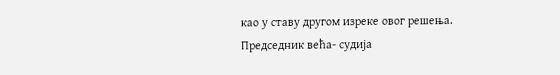као у ставу другом изреке овог решења.
Председник већа- судија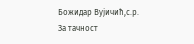Божидар Вујичић,с.р.
За тачност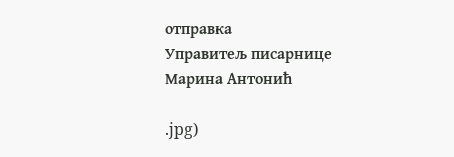отправка
Управитељ писарнице
Марина Антонић

.jpg)